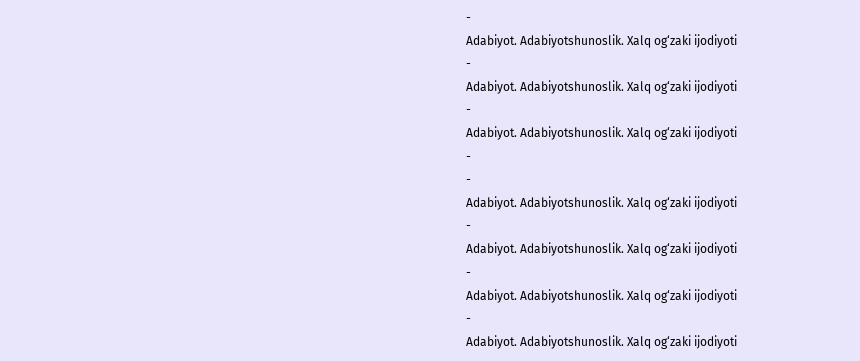-
Adabiyot. Adabiyotshunoslik. Xalq og‘zaki ijodiyoti
-
Adabiyot. Adabiyotshunoslik. Xalq og‘zaki ijodiyoti
-
Adabiyot. Adabiyotshunoslik. Xalq og‘zaki ijodiyoti
-
-
Adabiyot. Adabiyotshunoslik. Xalq og‘zaki ijodiyoti
-
Adabiyot. Adabiyotshunoslik. Xalq og‘zaki ijodiyoti
-
Adabiyot. Adabiyotshunoslik. Xalq og‘zaki ijodiyoti
-
Adabiyot. Adabiyotshunoslik. Xalq og‘zaki ijodiyoti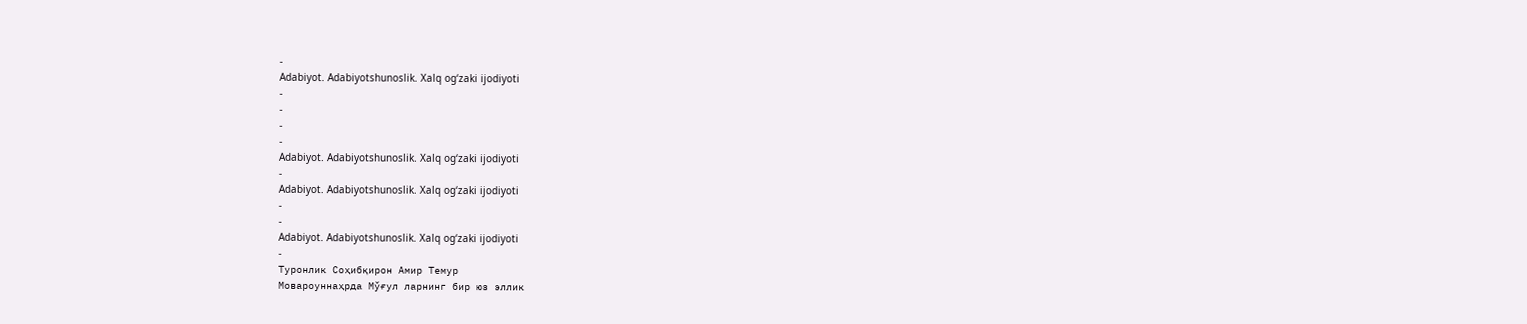-
Adabiyot. Adabiyotshunoslik. Xalq og‘zaki ijodiyoti
-
-
-
-
Adabiyot. Adabiyotshunoslik. Xalq og‘zaki ijodiyoti
-
Adabiyot. Adabiyotshunoslik. Xalq og‘zaki ijodiyoti
-
-
Adabiyot. Adabiyotshunoslik. Xalq og‘zaki ijodiyoti
-
Туронлик Соҳибқирон Амир Темур
Мовароуннаҳрда Мўғул ларнинг бир юз эллик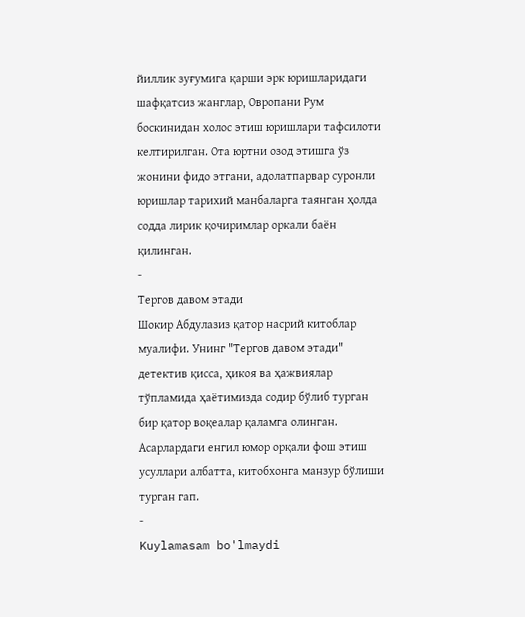йиллик зуғумига қарши эрк юришларидаги шафқатсиз жанглар, Овропани Рум боскинидан холос этиш юришлари тафсилоти келтирилган. Ота юртни озод этишга ўз жонини фидо этгани, адолатпарвар суронли юришлар тарихий манбаларга таянган ҳолда содда лирик қочиримлар оркали баён қилинган.
-
Тергов давом этади
Шокир Абдулазиз қатор насрий китоблар муалифи. Унинг "Тергов давом этади" детектив қисса, ҳикоя ва ҳажвиялар тўпламида ҳаётимизда содир бўлиб турган бир қатор воқеалар қаламга олинган. Асарлардаги енгил юмор орқали фош этиш усуллари албатта, китобхонга манзур бўлиши турган гап.
-
Kuylamasam bo'lmaydi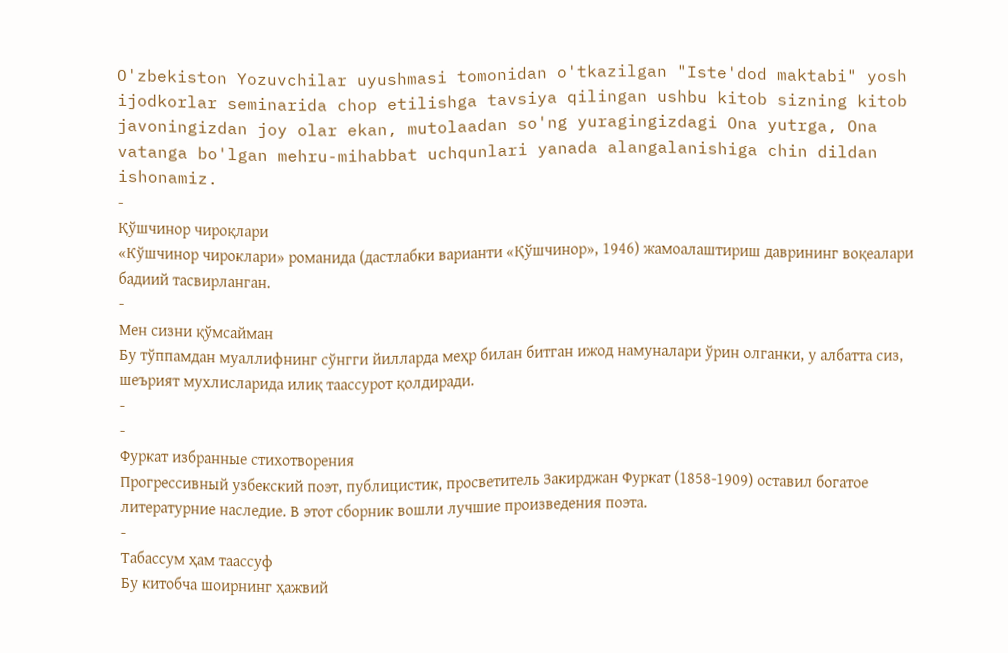O'zbekiston Yozuvchilar uyushmasi tomonidan o'tkazilgan "Iste'dod maktabi" yosh ijodkorlar seminarida chop etilishga tavsiya qilingan ushbu kitob sizning kitob javoningizdan joy olar ekan, mutolaadan so'ng yuragingizdagi Ona yutrga, Ona vatanga bo'lgan mehru-mihabbat uchqunlari yanada alangalanishiga chin dildan ishonamiz.
-
Қўшчинор чироқлари
«Кўшчинор чироклари» романида (дастлабки варианти «Қўшчинор», 1946) жамоалаштириш даврининг воқеалари бадиий тасвирланган.
-
Мен сизни қўмсайман
Бу тўппамдан муаллифнинг сўнгги йилларда меҳр билан битган ижод намуналари ўрин олганки, у албатта сиз, шеърият мухлисларида илиқ таассурот қолдиради.
-
-
Фуркат избранные стихотворения
Прогрессивный узбекский поэт, публицистик, просветитель Закирджан Фуркат (1858-1909) оставил богатое литературние наследие. В этот сборник вошли лучшие произведения поэта.
-
Табассум ҳам таассуф
Бу китобча шоирнинг ҳажвий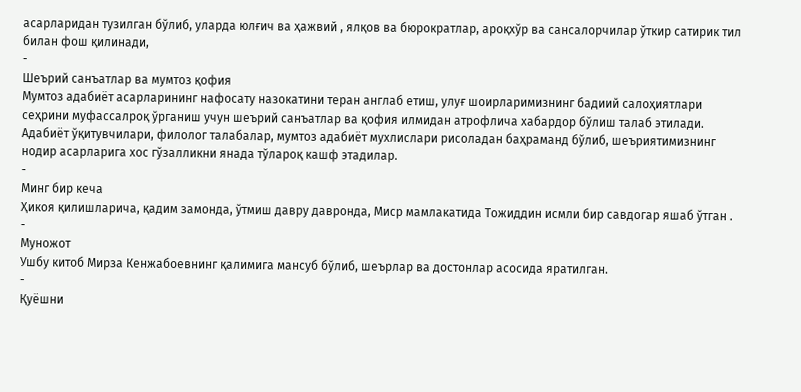асарларидан тузилган бўлиб, уларда юлғич ва ҳажвий , ялқов ва бюрократлар, ароқхўр ва сансалорчилар ўткир сатирик тил билан фош қилинади,
-
Шеърий санъатлар ва мумтоз қофия
Мумтоз адабиёт асарларининг нафосату назокатини теран англаб етиш, улуғ шоирларимизнинг бадиий салоҳиятлари сеҳрини муфассалроқ ўрганиш учун шеърий санъатлар ва қофия илмидан атрофлича хабардор бўлиш талаб этилади. Адабиёт ўқитувчилари, филолог талабалар, мумтоз адабиёт мухлислари рисоладан баҳраманд бўлиб, шеъриятимизнинг нодир асарларига хос гўзалликни янада тўлароқ кашф этадилар.
-
Минг бир кеча
Ҳикоя қилишларича, қадим замонда, ўтмиш давру давронда, Миср мамлакатида Тожиддин исмли бир савдогар яшаб ўтган .
-
Муножот
Ушбу китоб Мирза Кенжабоевнинг қалимига мансуб бўлиб, шеърлар ва достонлар асосида яратилган.
-
Қуёшни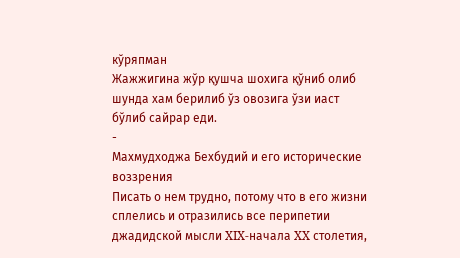кўряпман
Жажжигина жўр қушча шохига қўниб олиб шунда хам берилиб ўз овозига ўзи иаст бўлиб сайрар еди.
-
Махмудходжа Бехбудий и его исторические воззрения
Писать о нем трудно, потому что в его жизни сплелись и отразились все перипетии джадидской мысли XIX-начала XX столетия,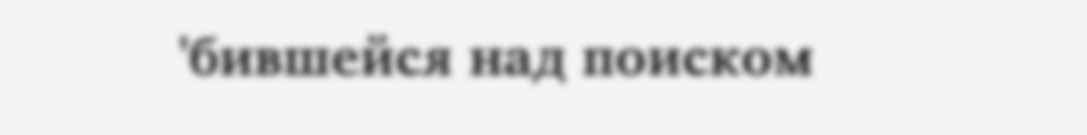'бившейся над поиском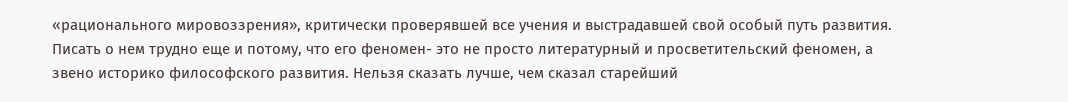«рационального мировоззрения», критически проверявшей все учения и выстрадавшей свой особый путь развития. Писать о нем трудно еще и потому, что его феномен- это не просто литературный и просветительский феномен, а звено историко философского развития. Нельзя сказать лучше, чем сказал старейший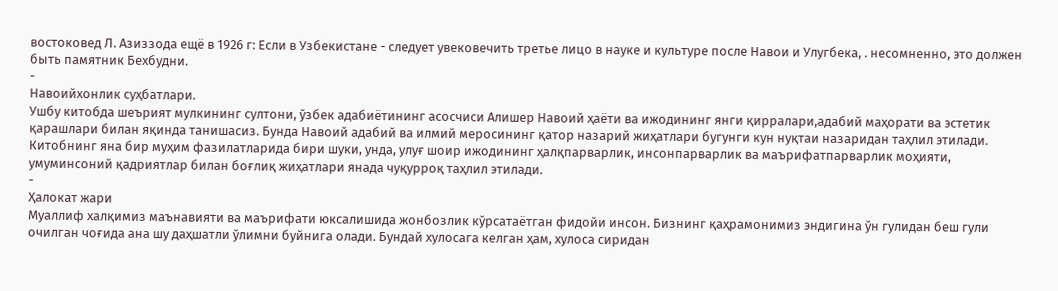востоковед Л. Азиззода ещё в 1926 г: Если в Узбекистане - следует увековечить третье лицо в науке и культуре после Навои и Улугбека, . несомненно, это должен быть памятник Бехбудни.
-
Навоийхонлик суҳбатлари.
Ушбу китобда шеърият мулкининг султони, ўзбек адабиётининг асосчиси Алишер Навоий ҳаёти ва ижодининг янги қирралари,адабий маҳорати ва эстетик қарашлари билан яқинда танишасиз. Бунда Навоий адабий ва илмий меросининг қатор назарий жиҳатлари бугунги кун нуқтаи назаридан таҳлил этилади. Китобнинг яна бир муҳим фазилатларида бири шуки, унда, улуғ шоир ижодининг ҳалқпарварлик, инсонпарварлик ва маърифатпарварлик моҳияти, умуминсоний қадриятлар билан боғлиқ жиҳатлари янада чуқурроқ таҳлил этилади.
-
Ҳалокат жари
Муаллиф халқимиз маънавияти ва маърифати юксалишида жонбозлик кўрсатаётган фидойи инсон. Бизнинг қаҳрамонимиз эндигина ўн гулидан беш гули очилган чоғида ана шу даҳшатли ўлимни буйнига олади. Бундай хулосага келган ҳам, хулоса сиридан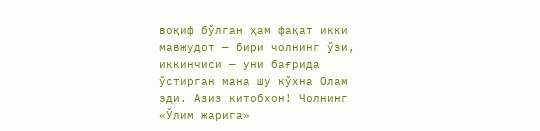воқиф бўлган ҳам фақат икки мавжудот — бири чолнинг ўзи, иккинчиси — уни бағрида ўстирган мана шу кўхна Олам эди. Азиз китобхон! Чолнинг «Ўлим жарига»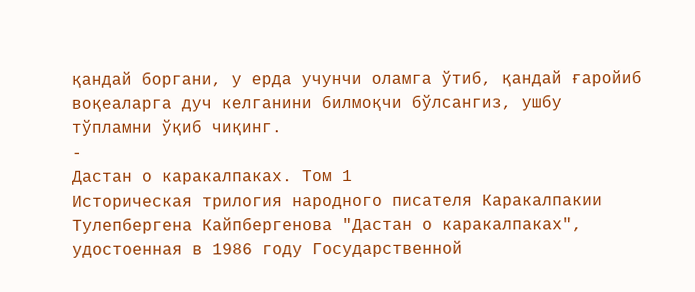қандай боргани, у ерда учунчи оламга ўтиб, қандай ғаройиб воқеаларга дуч келганини билмоқчи бўлсангиз, ушбу тўпламни ўқиб чиқинг.
-
Дастан о каракалпаках. Том 1
Историческая трилогия народного писателя Каракалпакии Тулепбергена Кайпбергенова "Дастан о каракалпаках", удостоенная в 1986 году Государственной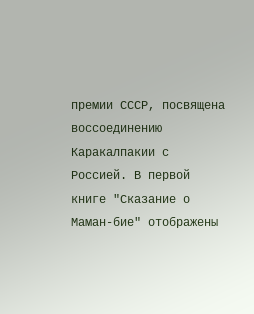премии СССР, посвящена воссоединению Каракалпакии с Россией. В первой книге "Сказание о Маман-бие" отображены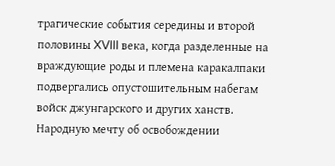трагические события середины и второй половины XVIII века, когда разделенные на враждующие роды и племена каракалпаки подвергались опустошительным набегам войск джунгарского и других ханств. Народную мечту об освобождении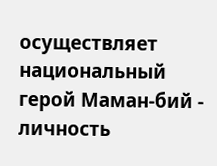осуществляет национальный герой Маман-бий - личность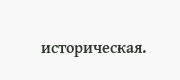историческая.